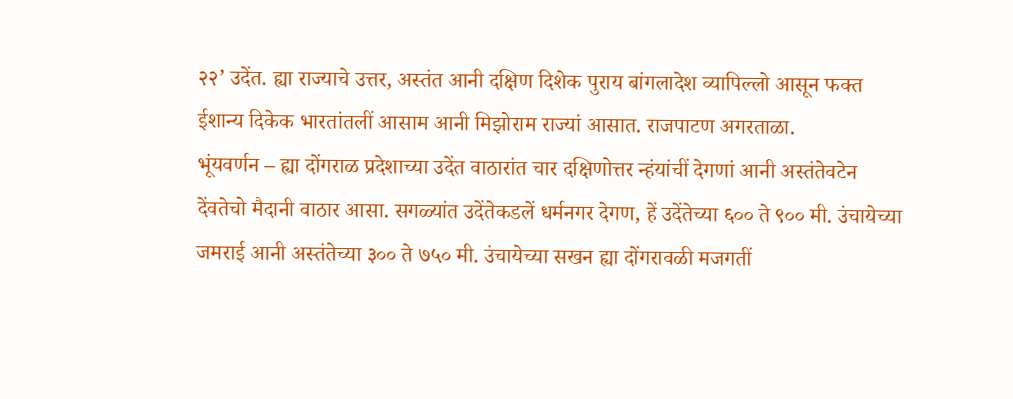२२’ उदेंत. ह्या राज्याचे उत्तर, अस्तंत आनी दक्षिण दिशेक पुराय बांगलादेश व्यापिल्लो आसून फक्त ईशान्य दिकेक भारतांतलीं आसाम आनी मिझोराम राज्यां आसात. राजपाटण अगरताळा.
भूंयवर्णन – ह्या दोंगराळ प्रदेशाच्या उदेंत वाठारांत चार दक्षिणोत्तर न्हंयांचीं देगणां आनी अस्तंतेवटेन देंवतेचो मैदानी वाठार आसा. सगळ्यांत उदेंतेकडलें धर्मनगर देगण, हें उदेंतेच्या ६०० ते ९०० मी. उंचायेच्या जमराई आनी अस्तंतेच्या ३०० ते ७५० मी. उंचायेच्या सखन ह्या दोंगरावळी मजगतीं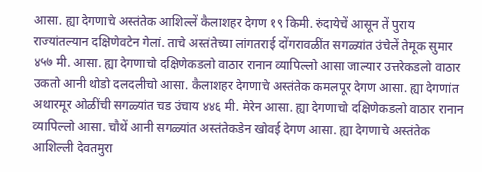आसा. ह्या देगणाचे अस्तंतेक आशिल्लें कैलाशहर देगण १९ किमी. रुंदायेचें आसून तें पुराय राज्यांतल्यान दक्षिणेवटेन गेलां. ताचे अस्तंतेच्या लांगतराई दोंगरावळींत सगळ्यांत उंचेलें तेमूक सुमार ४५७ मी. आसा. ह्या देगणाचो दक्षिणेकडलो वाठार रानान व्यापिल्लो आसा जाल्यार उत्तरेकडलो वाठार उकतो आनी थोडो दलदलीचो आसा. कैलाशहर देगणाचे अस्तंतेक कमलपूर देगण आसा. ह्या देगणांत अथारमूर ओळींची सगळ्यांत चड उंचाय ४४६ मी. मेरेन आसा. ह्या देगणाचो दक्षिणेकडलो वाठार रानान व्यापिल्लो आसा. चौथें आनी सगळ्यांत अस्तंतेकडेन खोवई देगण आसा. ह्या देगणाचे अस्तंतेक आशिल्ली देवतमुरा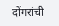दोंगरांची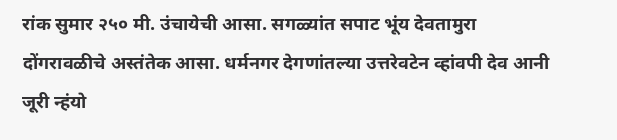रांक सुमार २५० मी. उंचायेची आसा. सगळ्यांत सपाट भूंय देवतामुरा दोंगरावळीचे अस्तंतेक आसा. धर्मनगर देगणांतल्या उत्तरेवटेन व्हांवपी देव आनी जूरी न्हंयो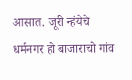आसात. जूरी न्हंयेचे धर्मनगर हो बाजाराचो गांव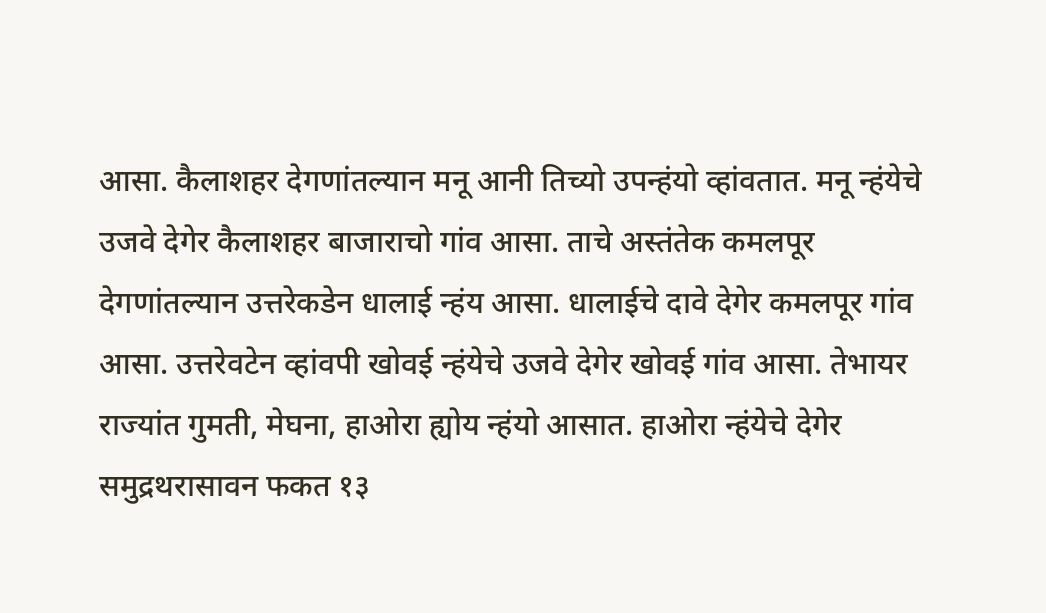आसा. कैलाशहर देगणांतल्यान मनू आनी तिच्यो उपन्हंयो व्हांवतात. मनू न्हंयेचे उजवे देगेर कैलाशहर बाजाराचो गांव आसा. ताचे अस्तंतेक कमलपूर देगणांतल्यान उत्तरेकडेन धालाई न्हंय आसा. धालाईचे दावे देगेर कमलपूर गांव आसा. उत्तरेवटेन व्हांवपी खोवई न्हंयेचे उजवे देगेर खोवई गांव आसा. तेभायर राज्यांत गुमती, मेघना, हाओरा ह्योय न्हंयो आसात. हाओरा न्हंयेचे देगेर समुद्रथरासावन फकत १३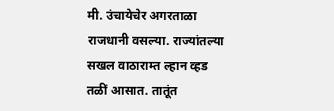मी. उंचायेचेर अगरताळा राजधानी वसल्या. राज्यांतल्या सखल वाठाराम्त ल्हान व्हड तळीं आसात. तातूंत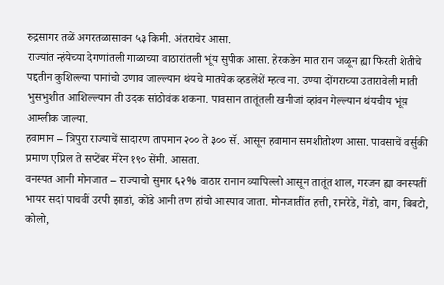रुद्रसागर तळें अगरतळासावन ५३ किमी. अंतराचेर आसा.
राज्यांत न्हंयेच्या देगणांतली गाळाच्या वाठारांतली भूंय सुपीक आसा. हेरकडेन मात रान जळून ह्या फिरती शेतीचे पद्दतीन कुशिल्ल्या पानांचो उणाव जाल्ल्यान थंयचे मातयेक व्हडलेंशें म्हत्व ना. उण्या दोंगराच्या उतारावेली माती भुसभुशीत आशिल्ल्यान ती उदक सांठोवंक शकना. पावसान तातूंतली खनीजां व्हांवन गेल्ल्यान थंयचीय भूंय़ आम्लीक जाल्या.
हवामान – त्रिपुरा राज्याचें सादारण तापमान २०० ते ३०० सॅ. आसून हवामान समशीतोश्ण आसा. पावसाचें वर्सुकी प्रमाण एप्रिल ते सप्टेंबर मेरेन १९० सेंमी. आसता.
वनस्पत आनी मोनजात – राज्याचो सुमार ६२% वाठार रानान व्यापिल्लो आसून तातूंत शाल, गरजन ह्या वनस्पतीं भायर सदां पाचवीं उरपी झाडां, कोंडे आनी तण हांचो आस्पाव जाता. मोनजातींत हत्ती, रानरेडे, गेंडो, वाग, बिबटो, कोलो,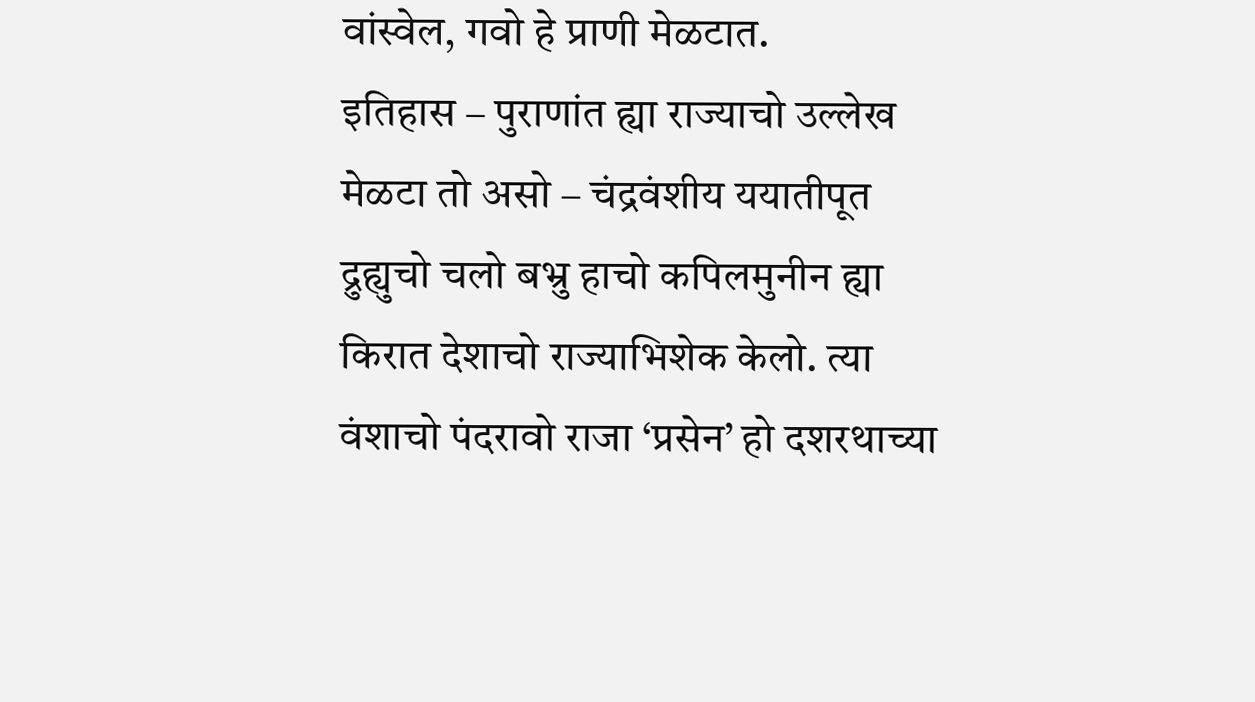वांस्वेल, गवो हे प्राणी मेळटात.
इतिहास – पुराणांत ह्या राज्याचो उल्लेख मेळटा तो असो – चंद्रवंशीय ययातीपूत द्रुह्युचो चलो बभ्रु हाचो कपिलमुनीन ह्या किरात देशाचो राज्याभिशेक केलो. त्या वंशाचो पंदरावो राजा ‘प्रसेन’ हो दशरथाच्या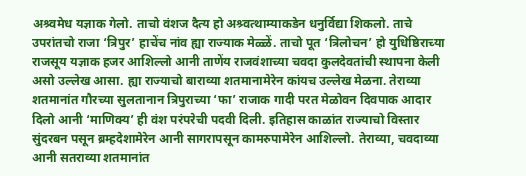अश्र्वमेध यज्ञाक गेलो. ताचो वंशज दैत्य हो अश्र्वत्थाम्याकडेन धनुर्विद्या शिकलो. ताचे उपरांतचो राजा ‘त्रिपुर’ हाचेंच नांव ह्या राज्याक मेळ्ळें. ताचो पूत ‘त्रिलोचन’ हो युधिष्ठिराच्या राजसूय यज्ञाक हजर आशिल्लो आनी ताणेंय राजवंशाच्या चवदा कुलदेवतांची स्थापना केली असो उल्लेख आसा. ह्या राज्याचो बाराव्या शतमानामेरेन कांयच उल्लेख मेळना. तेराव्या शतमानांत गौरच्या सुलतानान त्रिपुराच्या ‘फा’ राजाक गादी परत मेळोवन दिवपाक आदार दिलो आनी ‘माणिक्य’ ही वंश परंपरेची पदवी दिली. इतिहास काळांत राज्याचो विस्तार सुंदरबन पसून ब्रम्हदेशामेरेन आनी सागरापसून कामरुपामेरेन आशिल्लो. तेराव्या, चवदाव्या आनी सतराव्या शतमानांत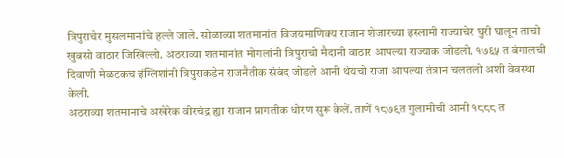त्रिपुराचेर मुसलमानांचे हल्ले जाले. सोळाव्या शतमानांत विजयमाणिक्य राजान शेजारच्या इस्लामी राज्याचेर घुरी घालून ताचो खुबसो वाठार जिखिल्लो. अठराव्या शतमानांत मोगलांनी त्रिपुराचो मैदानी वाठार आपल्या राज्याक जोडलो. १७६५ त बंगालची दिवाणी मेळटकच इंग्लिशांनी त्रिपुराकडेन राजनैतीक संबंद जोडले आनी थंयचो राजा आपल्या तंत्रान चलतलो अशी वेवस्था केली.
अठराव्या शतमानाचे अखेरेक वीरचंद्र ह्या राजान प्रागतीक धोरण सुरू केलें. ताणें १८७९त गुलामीची आनी १८८८ त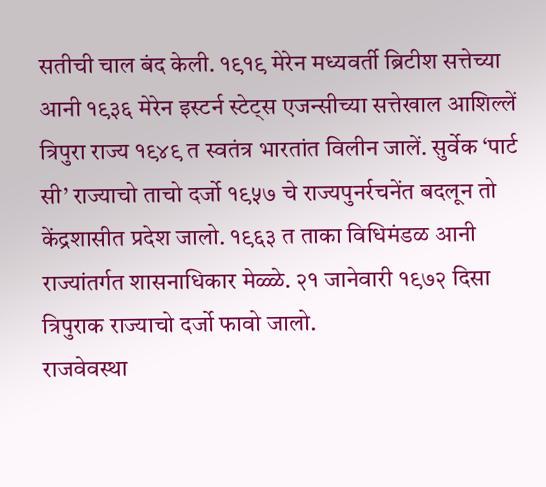सतीची चाल बंद केली. १९१९ मेरेन मध्यवर्ती ब्रिटीश सत्तेच्या आनी १९३६ मेरेन इस्टर्न स्टेट्स एजन्सीच्या सत्तेखाल आशिल्लें त्रिपुरा राज्य १९४९ त स्वतंत्र भारतांत विलीन जालें. सुर्वेक ‘पार्ट सी’ राज्याचो ताचो दर्जो १९५७ चे राज्यपुनर्रचनेंत बदलून तो केंद्रशासीत प्रदेश जालो. १९६३ त ताका विधिमंडळ आनी राज्यांतर्गत शासनाधिकार मेळ्ळे. २१ जानेवारी १९७२ दिसा त्रिपुराक राज्याचो दर्जो फावो जालो.
राजवेवस्था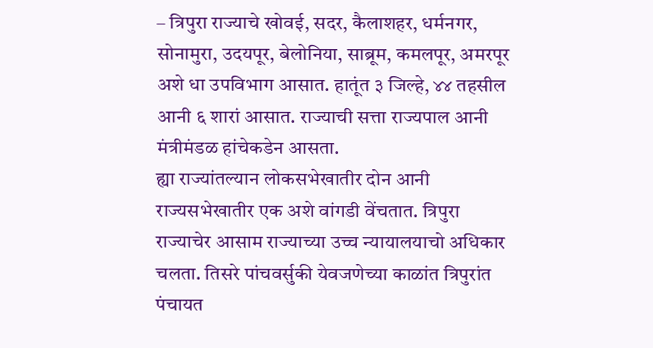– त्रिपुरा राज्याचे खोवई, सदर, कैलाशहर, धर्मनगर, सोनामुरा, उदयपूर, बेलोनिया, साब्रूम, कमलपूर, अमरपूर अशे धा उपविभाग आसात. हातूंत ३ जिल्हे, ४४ तहसील आनी ६ शारां आसात. राज्याची सत्ता राज्यपाल आनी मंत्रीमंडळ हांचेकडेन आसता.
ह्या राज्यांतल्यान लोकसभेखातीर दोन आनी राज्यसभेखातीर एक अशे वांगडी वेंचतात. त्रिपुरा राज्याचेर आसाम राज्याच्या उच्च न्यायालयाचो अधिकार चलता. तिसरे पांचवर्सुकी येवजणेच्या काळांत त्रिपुरांत पंचायत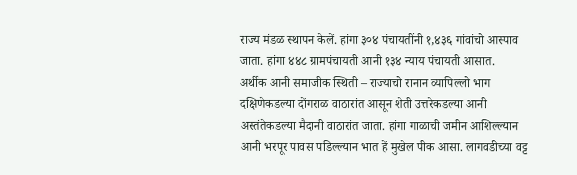राज्य मंडळ स्थापन केलें. हांगा ३०४ पंचायतींनी १,४३६ गांवांचो आस्पाव जाता. हांगा ४४८ ग्रामपंचायती आनी १३४ न्याय पंचायती आसात.
अर्थीक आनी समाजीक स्थिती – राज्याचो रानान व्यापिल्लो भाग दक्षिणेकडल्या दोंगराळ वाठारांत आसून शेती उत्तरेकडल्या आनी अस्तंतेकडल्या मैदानी वाठारांत जाता. हांगा गाळाची जमीन आशिल्ल्यान आनी भरपूर पावस पडिल्ल्यान भात हें मुखेल पीक आसा. लागवडीच्या वट्ट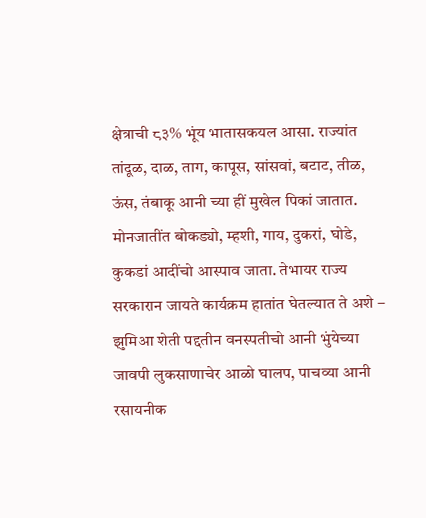क्षेत्राची ८३% भूंय भातासकयल आसा. राज्यांत तांदूळ, दाळ, ताग, कापूस, सांसवां, बटाट, तीळ, ऊंस, तंबाकू आनी च्या हीं मुखेल पिकां जातात. मोनजातींत बोकड्यो, म्हशी, गाय, दुकरां, घोडे, कुकडां आदींचो आस्पाव जाता. तेभायर राज्य सरकारान जायते कार्यक्रम हातांत घेतल्यात ते अशे – झुमिआ शेती पद्दतीन वनस्पतीचो आनी भुंयेच्या जावपी लुकसाणाचेर आळो घालप, पाचव्या आनी रसायनीक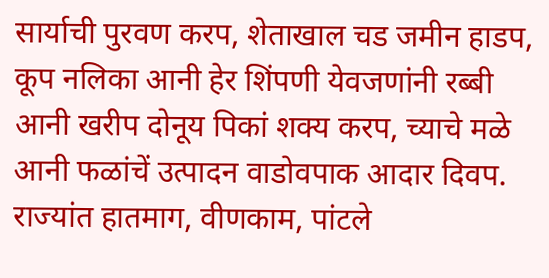सार्याची पुरवण करप, शेताखाल चड जमीन हाडप, कूप नलिका आनी हेर शिंपणी येवजणांनी रब्बी आनी खरीप दोनूय पिकां शक्य करप, च्याचे मळे आनी फळांचें उत्पादन वाडोवपाक आदार दिवप.
राज्यांत हातमाग, वीणकाम, पांटले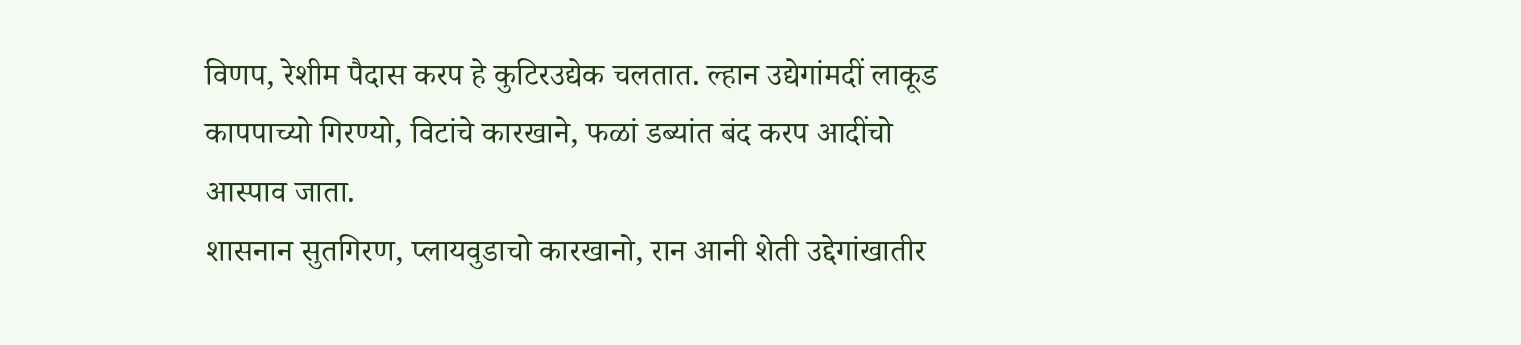विणप, रेशीम पैदास करप हे कुटिरउद्येक चलतात. ल्हान उद्येगांमदीं लाकूड कापपाच्यो गिरण्यो, विटांचे कारखाने, फळां डब्यांत बंद करप आदींचो आस्पाव जाता.
शासनान सुतगिरण, प्लायवुडाचो कारखानो, रान आनी शेती उद्देगांखातीर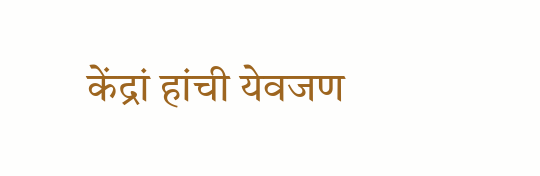केंद्रां हांची येवजण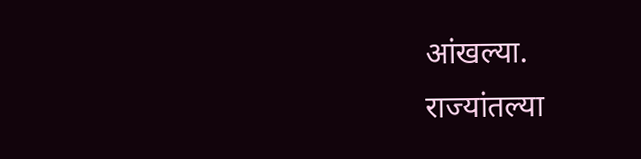आंखल्या.
राज्यांतल्या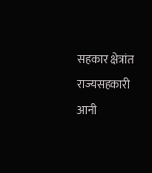सहकार क्षेत्रांत राज्यसहकारी आनी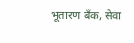भूतारण बँक, सेवा